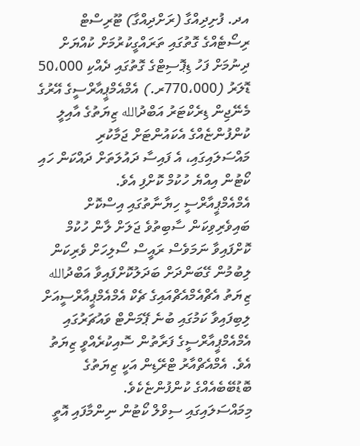އދ. ފުށިދިއްގާ (ރަށްދިއްގާ) ޓޫރިސްޓް ރިސޯޓެއްގެ ގޮތުގައި ތަރައްގީކުރުމަށް ކުއްޔަށް ދިނުމަށް ފަހު ޑިޕޮސިޓްގެ ގޮތުގައި ދެއްކި 50،000 ޑޮލަރު (770،000ރ.) އެމްއެމްޕީއާރްސީގެ އޭރުގެ މެނޭޖިން ޑިރެކްޓަރު އަބްދުالله ޒިޔަތުގެ އާއިލީ ކުންފުންޏެއްގެ އެކައުންޓަށް ޖަމާކުރި މައްސަލައިގައި، އެ ފައިސާ ދައުލަތަށް ދައްކަން ހައި ކޯޓުން އިއްޔެ ހުކުމް ކޮށްފި އެވެ.
އެމްއެމްޕީއާރްސީ ހިޔާނާތުގައި އިސްކޮށް ބައިވެރިވިކަން ސާބިތުވެ ޖަލަށް ލާން ހުކުމް ކޮށްފައިވާ ނަމަވެސް ރައީސް ސޯލިހަށް ވެރިކަން ލިބުމުން ގޭބަންދަށް ބަދަލުކޮށްފައިވާ އަބްދުالله ޒިޔަތު އެޗްއެމްއެޗްއައިގެ ޗެކް އެމްއެމްޕީއާރްސީއަށް ލިބިފައިވާ ކަމުގައި ބުނެ ޕޭމަންޓް ވައުޗަރުގައި އެމްއެމްޕީއާރްސީގެ ފަރާތުން ސޮއިކުރެއްވީ ޒިޔަތު އެވެ. އެމްއެޗްއާރު ޓްރޭޑިން އަކީ ޒިޔަތުގެ ބޮޑުބޭބެއެއްގެ ކުންފުންޏެކެވެ.
މިމައްސަލައިގައި ސިވްލް ކޯޓުން ނިންމާފައި އޮތީ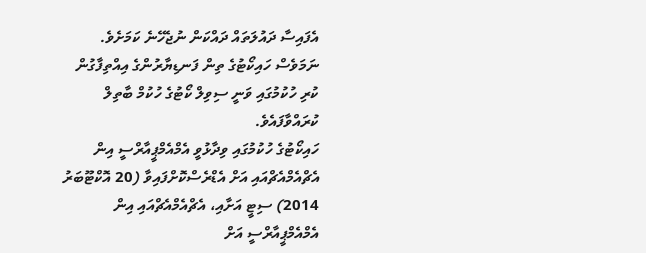އެފައިސާ ދައުލަތައް ދައްކަން ނުޖެހޭނެ ކަމަށެވެ. ނަމަވެސް ހައިކޯޓުގެ ތިން ފަނޑިޔާރުންގެ އިއްތިފާގުން ކުރި ހުކުމުގައި ވަނީ ސިވިލް ކޯޓުގެ ހުކުމް ބާތިލް ކުރައްވާފައެވެ.
ހައިކޯޓުގެ ހުކުމުގައި ވިދާޅުވީ އެމްއެމްޕީއާރްސީ އިން އެޗްއެމްއެޗްއައި އަށް އެޑްރެސްކޮށްފައިވާ (20 އޮކްޓޫބަރު 2014) ސިޓީ އަށާއި، އެޗްއެމްއެޗްއައި އިން އެމްއެމްޕީއާރްސީ އަށް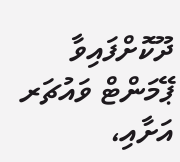ދޫކޮށްފައިވާ ޕޭމަންޓް ވައުޗަރ އަށާއި،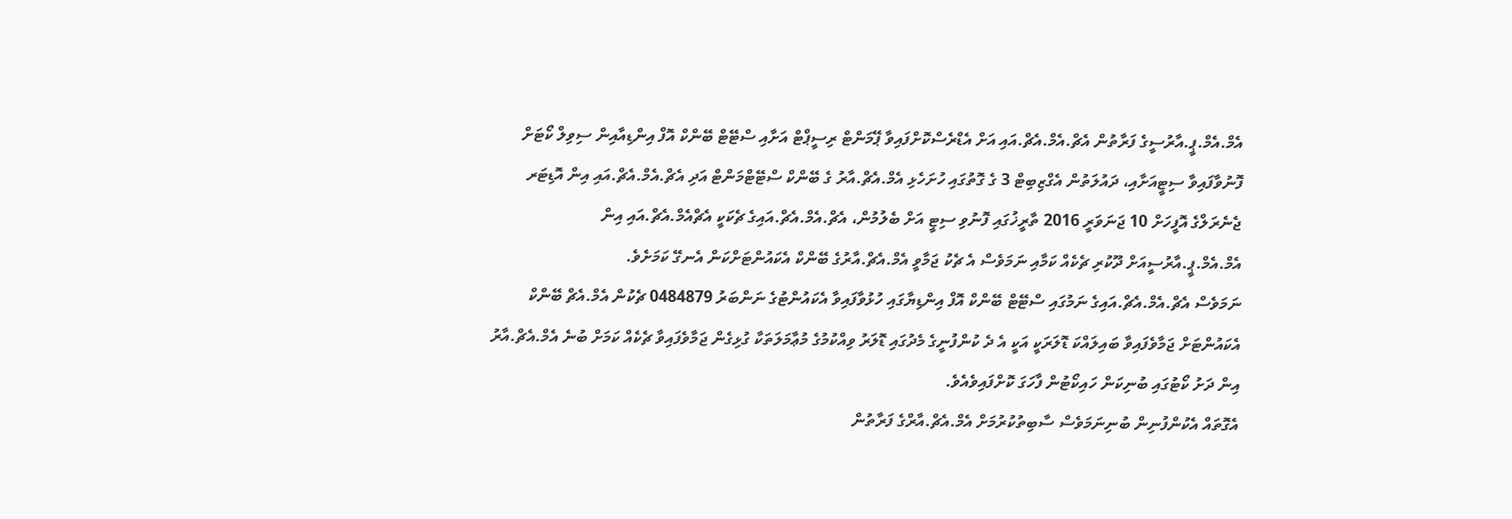އެމް.އެމް.ޕީ.އާރުސީގެ ފަރާތުން އެޗް.އެމް.އެޗް.އައި އަށް އެޑްރެސްކޮށްފައިވާ ޕޭމަންޓް ރިސީޕްޓް އަށާއި ސްޓޭޓް ބޭންކް އޮފް އިންޑިއާއިން ސިވިލް ކޯޓަށް ފޮނުވާފައިވާ ސިޓީއަށާއި، ދައުލަތުން އެގްޒިބިޓް 3 ގެ ގޮތުގައި ހުށަހެޅި އެމް.އެޗް.އާރު ގެ ބޭންކް ސްޓޭޓްމަންޓް އަދި އެޗް.އެމް.އެޗް.އައި އިން އޮޑިޓަރ ޖެނެރަލްގެ އޮފީހަށް 10 ޖަނަވަރީ 2016 ތާރީޚުގައި ފޮނުވި ސިޓީ އަށް ބެލުމުން، އެޗް.އެމް.އެޗް.އައިގެ ޗެކަކީ އެޗްއެމް.އެޗް.އައި އިން އެމް.އެމް.ޕީ.އާރުސީއަށް ދޫކުރި ޗެކެއް ކަމާއި ނަމަވެސް އެ ޗެކު ޖަމާވީ އެމް.އެޗް.އާރުގެ ބޭންކް އެކައުންޓަށްކަން އެނގޭ ކަމަށެވެ.
ނަމަވެސް އެޗް.އެމް.އެޗް.އައިގެ ނަމުގައި ސްޓޭޓް ބޭންކް އޮފް އިންޑިޔާގައި ހުޅުވާފައިވާ އެކައުންޓުގެ ނަންބަރު 0484879 ޗެކުން އެމް.އެޗް ބޭންކް އެކައުންޓަށް ޖަމާވެފައިވާ ބައިލައްކަ ޑޮލަރަކީ އަކީ އެ ދެ ކުންފުނީގެ މެދުގައި ޑޮލަރު ވިއްކުމުގެ މުޢާމަލަތަކާ ގުޅިގެން ޖަމާވެފައިވާ ޗެކެއް ކަމަށް ބުނެ އެމް.އެޗް.އާރު އިން ދަށު ކޯޓުގައި ބުނިކަން ހައިކޯޓުން ފާހަގަ ކޮށްފައިވެއެވެ.
އެގޮތައް އެކުންފުނިން ބުނިނަމަވެސް ސާބިތުކުރުމަށް އެމް.އެޗް.އާރްގެ ފަރާތުން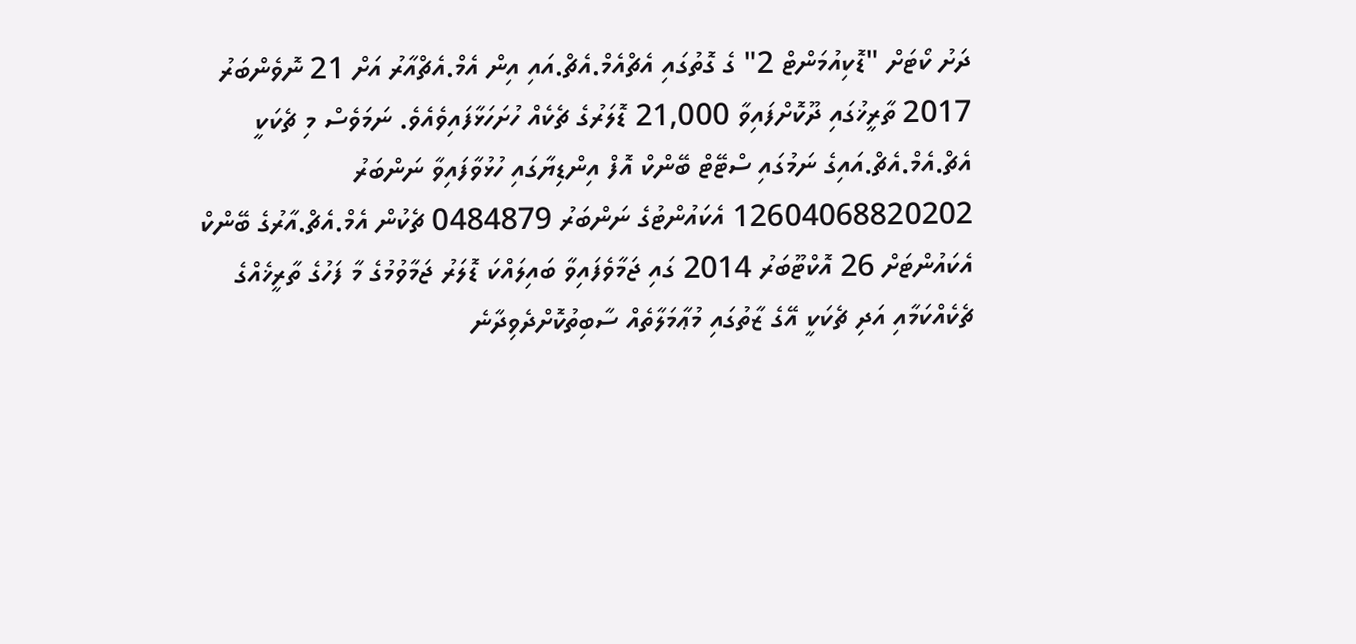ދަށު ކޯޓަށް "ޑޮކިއުމަންޓް 2" ގެ ގޮތުގައި އެޗްއެމް.އެޗް.އައި އިން އެމް.އެޗްއާރު އަށް 21 ނޮވެންބަރު 2017 ތާރީޚުގައި ދޫކޮށްފައިވާ 21,000 ޑޮލަރުގެ ޗެކެއް ހުށަހަޅާފައިވެއެވެ. ނަމަވެސް މި ޗެކަކީ އެޗް.އެމް.އެޗް.އައިގެ ނަމުގައި ސްޓޭޓް ބޭންކް އޮފް އިންޑިޔާގައި ހުޅުވާފައިވާ ނަންބަރު 12604068820202 އެކައުންޓުގެ ނަންބަރު 0484879 ޗެކުން އެމް.އެޗް.އާރުގެ ބޭންކް އެކައުންޓަށް 26 އޮކްޓޫބަރު 2014 ގައި ޖަމާވެފައިވާ ބައިލައްކަ ޑޮލަރު ޖަމާވުމުގެ މާ ފަހުގެ ތާރީޚެއްގެ ޗެކެއްކަމާއި އަދި ޗެކަކީ އޭގެ ޒާތުގައި މުޢާމަލާތެއް ސާބިތުކޮށްދެވިދާނެ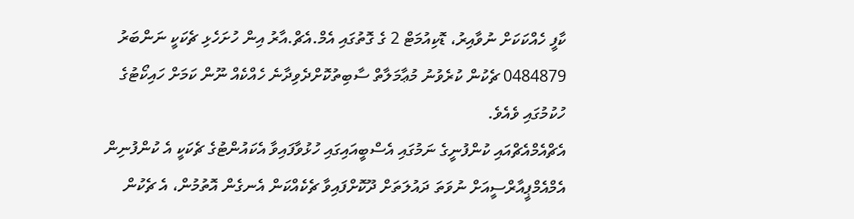ކާފީ ހެއްކަކަށް ނުވާއިރު، ޑޮކިއުމަޓް 2 ގެ ގޮތުގައި އެމް.އެޗް.އާރު އިން ހުށަހެޅި ޗެކަކީ ނަންބަރު 0484879 ޗެކުން ކުރެވުނު މުޢާމަލާތް ސާބިތުކޮށްދެވިދާނެ ހެއްކެއް ނޫން ކަމަށް ހައިކޯޓުގެ ހުކުމުގައި ވެއެވެ.
އެޗްއެމްއެޗްއައި ކުންފުނީގެ ނަމުގައި އެސްބީއައިގައި ހުޅުވާފައިވާ އެކައުންޓުގެ ޗެކަކީ އެ ކުންފުނިން އެމްއެމްޕީއާރްސީއަށް ނުވަތަ ދައުލަތަށް ދޫކޮށްފައިވާ ޗެކެއްކަން އެނގެން އޮތުމުން، އެ ޗެކުން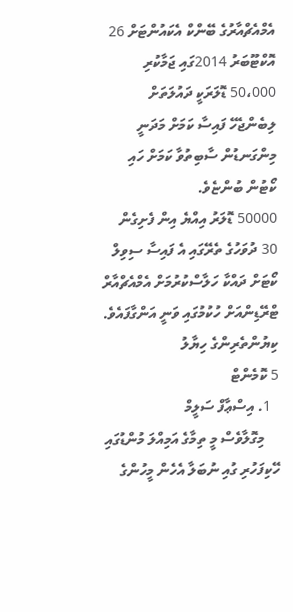އެމްއެޗްއާރުގެ ބޭންކް އެކައުންޓަށް 26 އޮކްޓޫބަރު 2014ގައި ޖަމާކުރި 50،000 ޑޮލަރަކީ ދައުލަތަށް ލިބެންޖެހޭ ފައިސާ ކަމަށް މަދަނީ މިންގަނޑުން ސާބިތުވާ ކަމަށް ހައި ކޯޓުން ބުންޏެވެ.
50000 ޑޮލަރު އިއްޔެ އިން ފެށިގެން 30 ދުވަހުގެ ތެރޭގައި އެ ފައިސާ ސިވިލް ކޯޓަށް ދައްކާ ހަލާސްކުރުމަށް އެމްއެޗްއާރް ޓްރޭޑިންއަށް ހުކުމުގައި ވަނީ އަންގާފައެވެ.
ކިޔުންތެރިންގެ ހިޔާލު
5 ކޮމެންޓް
  1. އިސްޢާފް ސަލީމް
    މިގޮލާވެސް މީ ތިމާގެ އަމިއްލަ މުންޑުގައި ހޭކިފަހުރި ގުއި ނުބަލާ އެހެން މީހުންގެ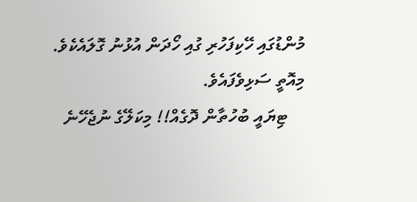މުންޑުގައި ހޭކިފަހުރި ގުއި ހޯދަން އުޅުނު ގޮލައެކެވެ. މިއޮތީ ސަޅިވެފައެވެ.
    ޓިޔައީ ބުހުތާން ދޮގެއް!! މިކަލޭގެ ނުޖެހޭނެ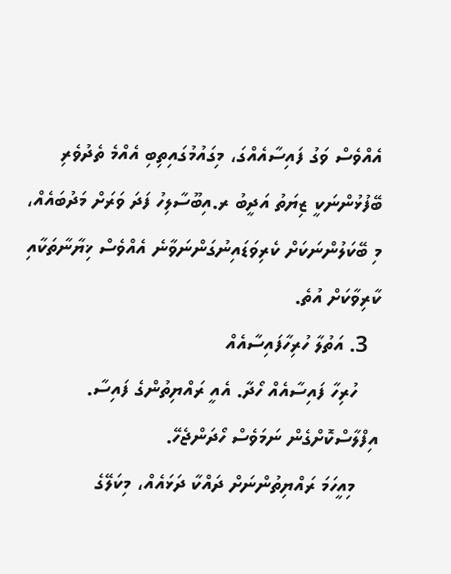އެއްވެސް ވަގު ފައިސާއެއްގަ، މިގައުމުގައިތިބި އެއްމެ ތެދުވެރި ބޭފުޅުންނަކީ ޒިޔަތު އަދީބު ރ.އިބޫސާލިހު ފަދަ ވަރަށް މަދުބައެއް، މި ބޭކަލުންނަކަށް ކެރިވަޑައިނުގަންނަވާނެ އެއްވެސް ޚިޔާނާތަކާއި ކާރިވާކަށް އުތެ.
  3. އަތުލާ ހުރިހާފައިސާއެއް
    ހުރިހާ ފައިސާއެއް ހޯދާ. އެއީ ރައްޔިތުންގެ ފައިސާ. އިފްލާސްކޮށްގެން ނަމަވެސް ހޯދަންޖެހޭ.
    މިއީހަމަ ރައްޔިތުންނަށް ދައްކާ ދަޅައެއް، މިކަލޭގެ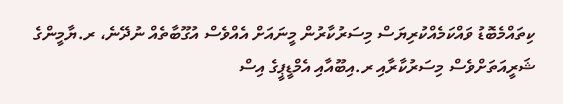ކިތައްމެބޮޑު ވައްކަމެއްކުރިޔަސް މިސަރުކާރުން މީނައަށް އެއްވެސް އުގޫބާތެއް ނުދޭނެ، ރ.ޔާމީންގެ ޝަރީއަތަށްވެސް މިސަރުކާރާއި ރ.އިބޫއާއި އެމްޑީޕީގެ އިސް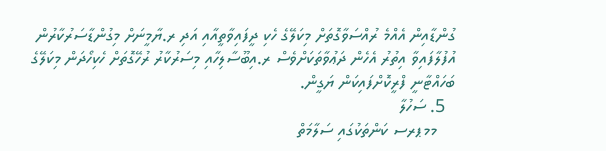ގުންޑާއިން އެއްމެ ރުއްސަވާގޮތަށް މިކަލޭގެ ހެކި ދީފައިވާތީއާއި އަދި ރ.ޔާމީނަށް މިގުންޑާސަރުކާރުން އުފުލާފައިވާ އިތުރު އެހެން ދަޢުވާތަކަށްވެސް ރ.އިބޫސާލިހާއި މިސަރުކާރު ރުހޭގޮތަށް ހެކިހޯދަން މިކަލޭގެ ބަހައްޓާނީ ފްރީކޮށްފައިކަން ޔަގީން.
  5. ސަހުލާ
    މމޕރސ ކަންތަކުގައި ސަލާމަތް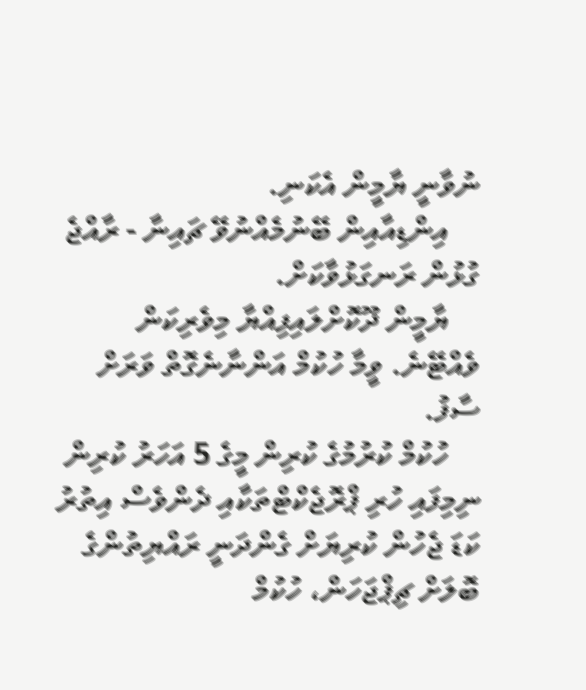ނުވާނީ ޔާމީން އެކަނި.
    އިންޑިއާއިން ބޭނުމެއްނުވޭ ޗައިނާ - ރާއްޖެ ގުޅުން ރަނގަޅުވާކަށް.
    ޔާމީން ދޫކޮށްލައިފިއްޔާ މިވެރިކަން ވެއްޓޭނެ. ވީމާ ހުކުމް އަންނާނެގޮތް ވަރަށް ސާފު.
    ހުކުމް ކުރުމުގެ ކުރިން މީގެ 5 އަހަރު ކުރިން ނިމިފައި ހުރި ޕްރޮޖެކްޓްތަކާއި ދެންވެސް އިތުރު ކަޑަ ޖެހުން ކުރިޔަށް ގެންދަނީ ރައްޔިތުންގެ ބޮލަށް ޗިޕްޖަހަން، ހުކުމް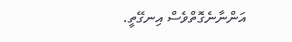އަންނާނެގޮތްވެސް އިނގޭތީ.